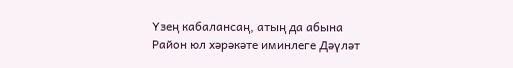Үзең кабалансаң, атың да абына
Район юл хәрәкәте иминлеге Дәүләт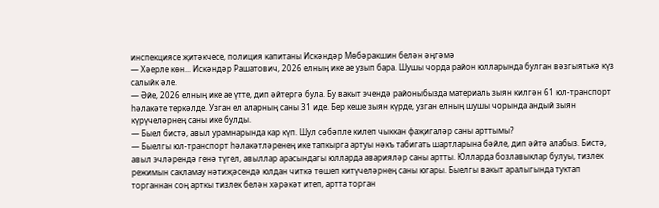инспекциясе җитәкчесе, полиция капитаны Искәндәр Мөбәракшин белән әңгәмә
— Хәерле көн... Искәндәр Рашатович, 2026 елның ике ае узып бара. Шушы чорда район юлларында булган вәзгыятькә күз салыйк әле.
— Әйе, 2026 елның ике ае үтте, дип әйтергә була. Бу вакыт эчендә районыбызда материаль зыян килгән 61 юл-транспорт һәлакәте теркәлде. Узган ел аларның саны 31 иде. Бер кеше зыян күрде, узган елның шушы чорында андый зыян күрүчеләрнең саны ике булды.
— Быел бистә, авыл урамнарында кар күп. Шул сәбәпле килеп чыккан фаҗигаләр саны арттымы?
— Быелгы юл-транспорт һәлакәтләренең ике тапкырга артуы нәкъ табигать шартларына бәйле, дип әйтә алабыз. Бистә, авыл эчләрендә генә түгел, авыллар арасындагы юлларда аварияләр саны артты. Юлларда бозлавыклар булуы, тизлек режимын сакламау нәтиҗәсендә юлдан читкә төшеп китүчеләрнең саны югары. Быелгы вакыт аралыгында туктап торганнан соң арткы тизлек белән хәрәкәт итеп, артта торган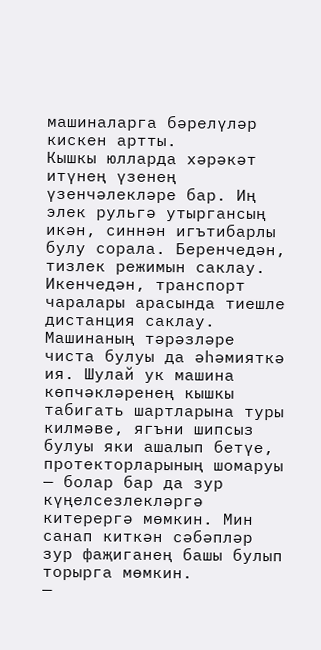машиналарга бәрелүләр кискен артты.
Кышкы юлларда хәрәкәт итүнең үзенең үзенчәлекләре бар. Иң элек рульгә утыргансың икән, синнән игътибарлы булу сорала. Беренчедән, тизлек режимын саклау. Икенчедән, транспорт чаралары арасында тиешле дистанция саклау. Машинаның тәрәзләре чиста булуы да әһәмияткә ия. Шулай ук машина көпчәкләренең кышкы табигать шартларына туры килмәве, ягъни шипсыз булуы яки ашалып бетүе, протекторларының шомаруы — болар бар да зур күңелсезлекләргә китерергә мөмкин. Мин санап киткән сәбәпләр зур фаҗиганең башы булып торырга мөмкин.
—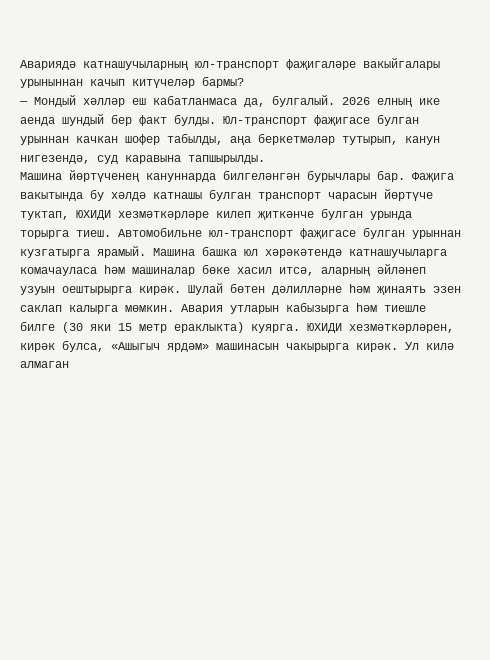Авариядә катнашучыларның юл-транспорт фаҗигаләре вакыйгалары урыныннан качып китүчеләр бармы?
— Мондый хәлләр еш кабатланмаса да, булгалый. 2026 елның ике аенда шундый бер факт булды. Юл-транспорт фаҗигасе булган урыннан качкан шофер табылды, аңа беркетмәләр тутырып, канун нигезендә, суд каравына тапшырылды.
Машина йөртүченең кануннарда билгеләнгән бурычлары бар. Фаҗига вакытында бу хәлдә катнашы булган транспорт чарасын йөртүче туктап, ЮХИДИ хезмәткәрләре килеп җиткәнче булган урында торырга тиеш. Автомобильне юл-транспорт фаҗигасе булган урыннан кузгатырга ярамый. Машина башка юл хәрәкәтендә катнашучыларга комачауласа һәм машиналар бөке хасил итсә, аларның әйләнеп узуын оештырырга кирәк. Шулай бөтен дәлилләрне һәм җинаять эзен саклап калырга мөмкин. Авария утларын кабызырга һәм тиешле билге (30 яки 15 метр ераклыкта) куярга. ЮХИДИ хезмәткәрләрен, кирәк булса, «Ашыгыч ярдәм» машинасын чакырырга кирәк. Ул килә алмаган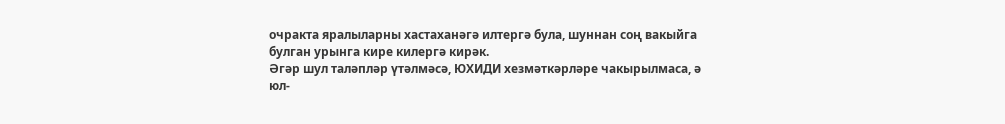очракта яралыларны хастаханәгә илтергә була, шуннан соң вакыйга булган урынга кире килергә кирәк.
Әгәр шул таләпләр үтәлмәсә, ЮХИДИ хезмәткәрләре чакырылмаса, ә юл-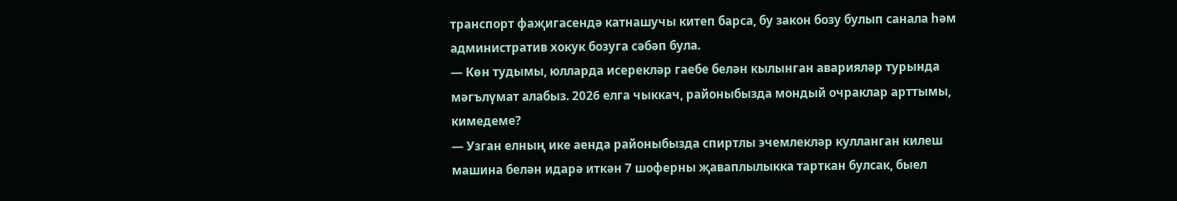транспорт фаҗигасендә катнашучы китеп барса, бу закон бозу булып санала һәм административ хокук бозуга сәбәп була.
— Көн тудымы, юлларда исерекләр гаебе белән кылынган аварияләр турында мәгълүмат алабыз. 2026 елга чыккач, районыбызда мондый очраклар арттымы, кимедеме?
— Узган елның ике аенда районыбызда спиртлы эчемлекләр кулланган килеш машина белән идарә иткән 7 шоферны җаваплылыкка тарткан булсак, быел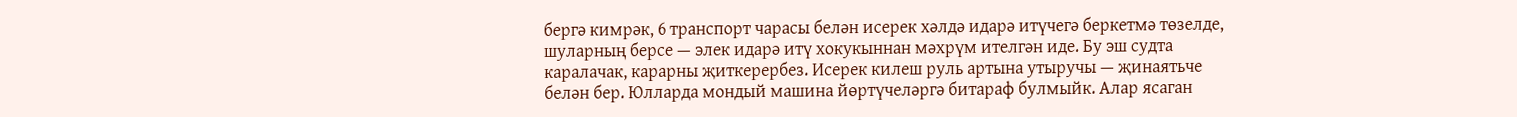бергә кимрәк, 6 транспорт чарасы белән исерек хәлдә идарә итүчегә беркетмә төзелде, шуларның берсе — элек идарә итү хокукыннан мәхрүм ителгән иде. Бу эш судта каралачак, карарны җиткерербез. Исерек килеш руль артына утыручы — җинаятьче белән бер. Юлларда мондый машина йөртүчеләргә битараф булмыйк. Алар ясаган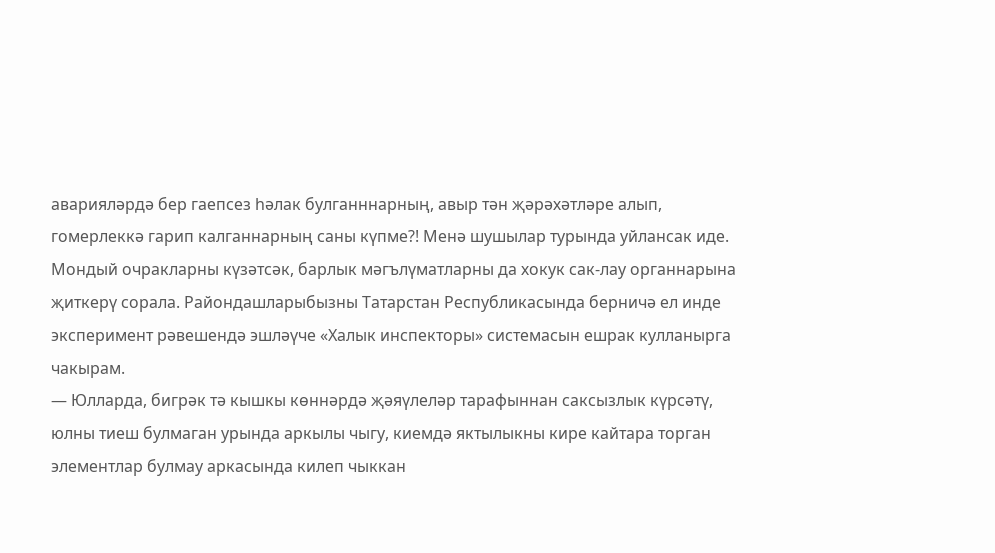аварияләрдә бер гаепсез һәлак булганннарның, авыр тән җәрәхәтләре алып, гомерлеккә гарип калганнарның саны күпме?! Менә шушылар турында уйлансак иде. Мондый очракларны күзәтсәк, барлык мәгълүматларны да хокук сак-лау органнарына җиткерү сорала. Райондашларыбызны Татарстан Республикасында берничә ел инде эксперимент рәвешендә эшләүче «Халык инспекторы» системасын ешрак кулланырга чакырам.
— Юлларда, бигрәк тә кышкы көннәрдә җәяүлеләр тарафыннан саксызлык күрсәтү, юлны тиеш булмаган урында аркылы чыгу, киемдә яктылыкны кире кайтара торган элементлар булмау аркасында килеп чыккан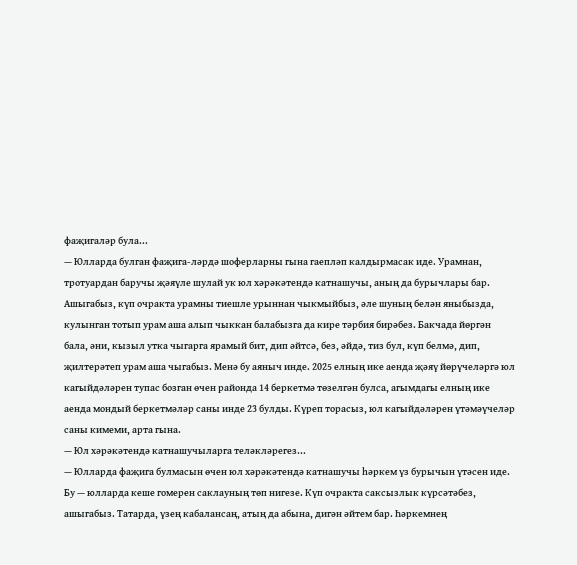фаҗигаләр була...
— Юлларда булган фаҗига-ләрдә шоферларны гына гаепләп калдырмасак иде. Урамнан, тротуардан баручы җәяүле шулай ук юл хәрәкәтендә катнашучы, аның да бурычлары бар. Ашыгабыз, күп очракта урамны тиешле урыннан чыкмыйбыз, әле шуның белән яныбызда, кулынган тотып урам аша алып чыккан балабызга да кире тәрбия бирәбез. Бакчада йөргән бала, әни, кызыл утка чыгарга ярамый бит, дип әйтсә, без, әйдә, тиз бул, күп белмә, дип, җилтерәтеп урам аша чыгабыз. Менә бу аяныч инде. 2025 елның ике аенда җәяү йөрүчеләргә юл кагыйдәләрен тупас бозган өчен районда 14 беркетмә төзелгән булса, агымдагы елның ике аенда мондый беркетмәләр саны инде 23 булды. Күреп торасыз, юл кагыйдәләрен үтәмәүчеләр саны кимеми, арта гына.
— Юл хәрәкәтендә катнашучыларга теләкләрегез...
— Юлларда фаҗига булмасын өчен юл хәрәкәтендә катнашучы һәркем үз бурычын үтәсен иде. Бу — юлларда кеше гомерен саклауның төп нигезе. Күп очракта саксызлык күрсәтәбез, ашыгабыз. Татарда, үзең кабалансаң, атың да абына, дигән әйтем бар. Һәркемнең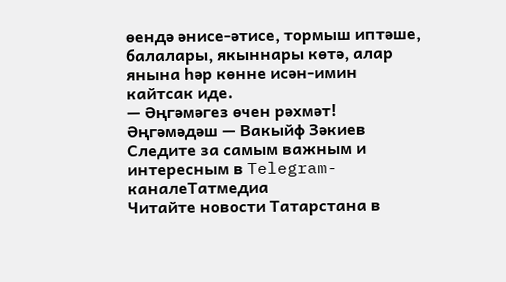өендә әнисе-әтисе, тормыш иптәше, балалары, якыннары көтә, алар янына һәр көнне исән-имин кайтсак иде.
— Әңгәмәгез өчен рәхмәт!
Әңгәмәдәш — Вакыйф Зәкиев
Следите за самым важным и интересным в Telegram-каналеТатмедиа
Читайте новости Татарстана в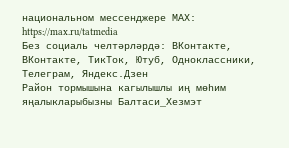национальном мессенджере MАХ: https://max.ru/tatmedia
Без социаль челтәрләрдә: ВКонтакте, ВКонтакте, ТикТок, Ютуб, Одноклассники, Телеграм, Яндекс.Дзен
Район тормышына кагылышлы иң мөһим яңалыкларыбызны Балтаси_Хезмэт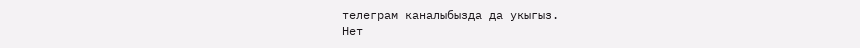телеграм каналыбызда да укыгыз.
Нет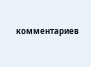комментариев